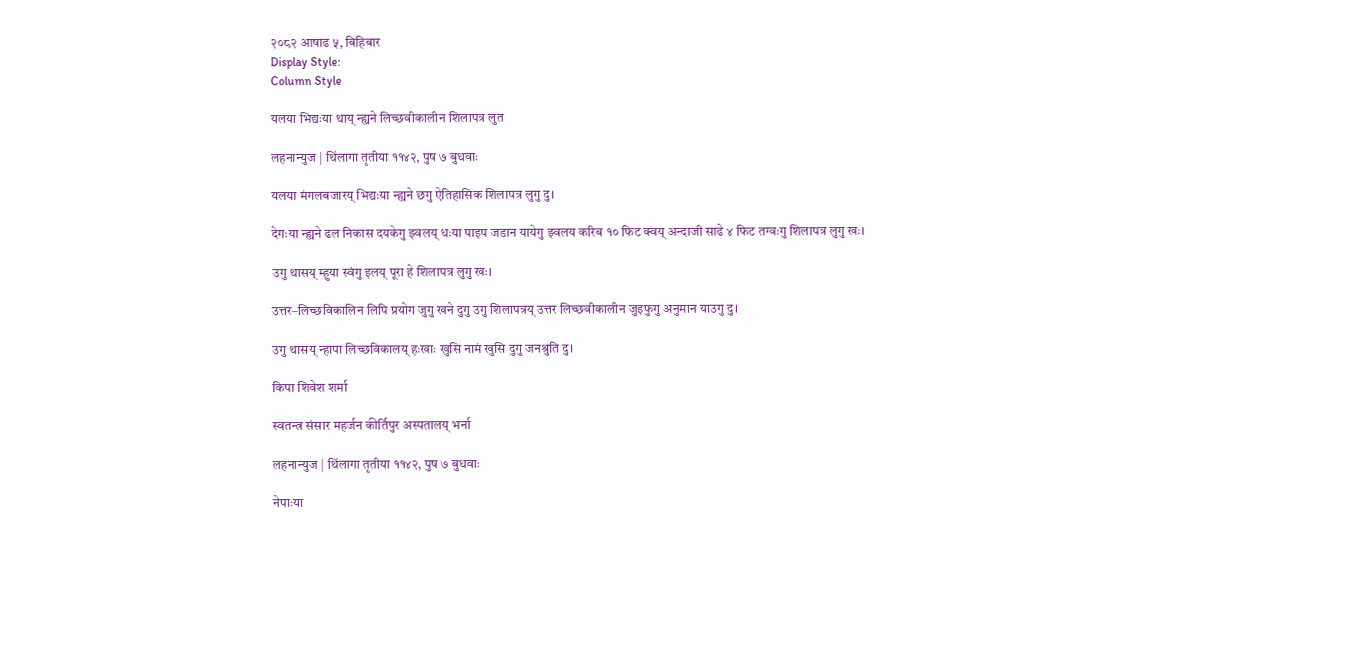२०८२ आषाढ ५, बिहिबार
Display Style:
Column Style

यलया भिद्यःया थाय् न्ह्यने लिच्छवीकालीन शिलापत्र लुत

लहनान्युज | थिंलागा तृतीया ११४२, पुष ७ बुधवाः

यलया मंगलबजारय् भिद्यःया न्ह्यने छगु ऐतिहासिक शिलापत्र लुगु दु।

देगःया न्ह्यने ढल निकास दयकेगु झ्वलय् धःया पाइप जडान यायेगु झ्वलय करिब १० फिट क्वय् अन्दाजी साढे ४ फिट तग्वःगु शिलापत्र लुगु खः।

उगु थासय् म्हुया स्वंगु इलय् पूरा हे शिलापत्र लुगु खः।

उत्तर–लिच्छविकालिन लिपि प्रयोग जुगु खने दुगु उगु शिलापत्रय् उत्तर लिच्छवीकालीन जुइफुगु अनुमान याउगु दु।

उगु थासय् न्हापा लिच्छविकालय् हःखाः खुसि नामं खुसि दुगु जनश्रुति दु।

किपा शिवेश शर्मा

स्वतन्त्र संसार महर्जन कीर्तिपुर अस्पतालय् भर्ना

लहनान्युज | थिंलागा तृतीया ११४२, पुष ७ बुधवाः

नेपाःया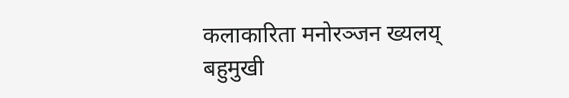कलाकारिता मनोरञ्जन ख्यलय् बहुमुखी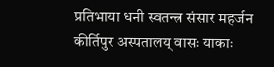प्रतिभाया धनी स्वतन्त्र संसार महर्जन कीर्तिपुर अस्पतालय् वासः याकाः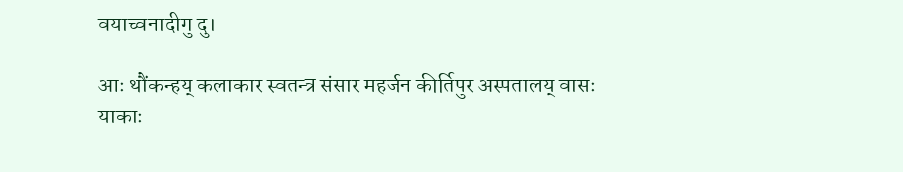वयाच्वनादीगु दु।

आः थौंकन्हय् कलाकार स्वतन्त्र संसार महर्जन कीर्तिपुर अस्पतालय् वासः याकाः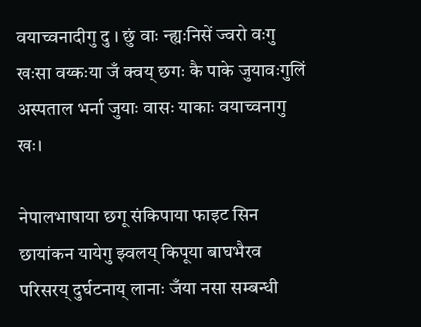वयाच्वनादीगु दु । छुं वाः न्ह्यःनिसें ज्वरो वःगु खःसा वय्कःया जँ क्वय् छगः कै पाके जुयावःगुलिं अस्पताल भर्ना जुयाः वासः याकाः वयाच्वनागु खः।

नेपालभाषाया छगू संकिपाया फाइट सिन छायांकन यायेगु झ्वलय् किपूया बाघभैरव परिसरय् दुर्घटनाय् लानाः जँया नसा सम्बन्धी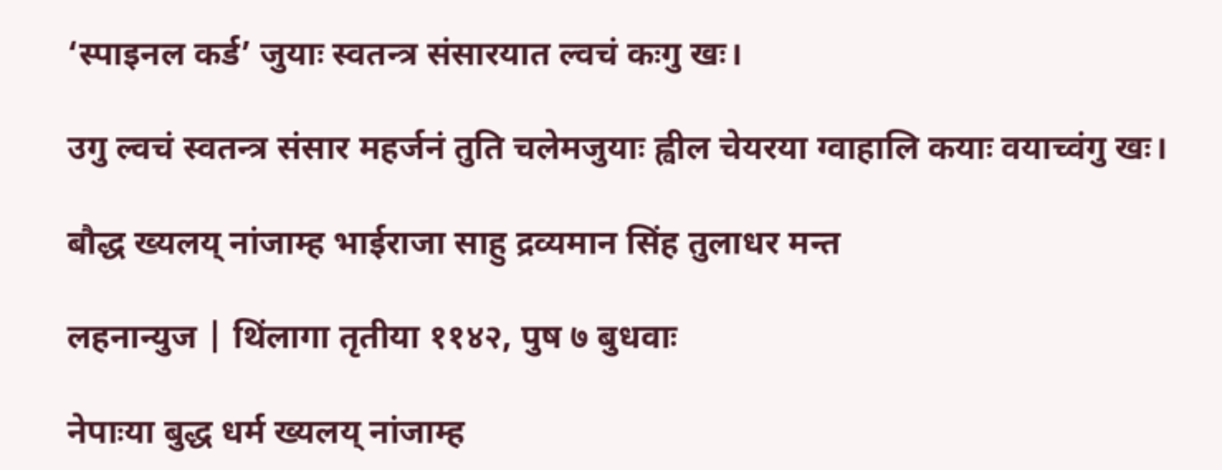‘स्पाइनल कर्ड’ जुयाः स्वतन्त्र संसारयात ल्वचं कःगु खः।

उगु ल्वचं स्वतन्त्र संसार महर्जनं तुति चलेमजुयाः ह्वील चेयरया ग्वाहालि कयाः वयाच्वंगु खः।

बौद्ध ख्यलय् नांजाम्ह भाईराजा साहु द्रव्यमान सिंह तुलाधर मन्त

लहनान्युज | थिंलागा तृतीया ११४२, पुष ७ बुधवाः

नेपाःया बुद्ध धर्म ख्यलय् नांजाम्ह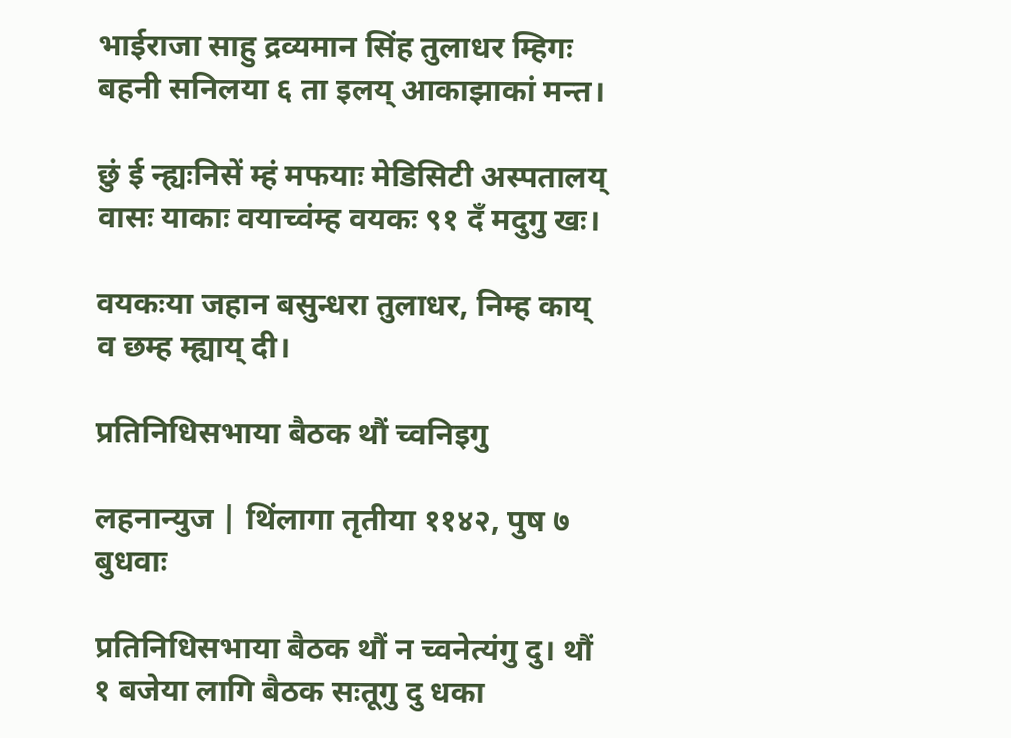भाईराजा साहु द्रव्यमान सिंह तुलाधर म्हिगः बहनी सनिलया ६ ता इलय् आकाझाकां मन्त।

छुं ई न्ह्यःनिसें म्हं मफयाः मेडिसिटी अस्पतालय् वासः याकाः वयाच्वंम्ह वयकः ९१ दँ मदुगु खः।

वयकःया जहान बसुन्धरा तुलाधर, निम्ह काय् व छम्ह म्ह्याय् दी।

प्रतिनिधिसभाया बैठक थौं च्वनिइगु

लहनान्युज | थिंलागा तृतीया ११४२, पुष ७ बुधवाः

प्रतिनिधिसभाया बैठक थौं न च्वनेत्यंगु दु। थौं १ बजेया लागि बैठक सःतूगु दु धका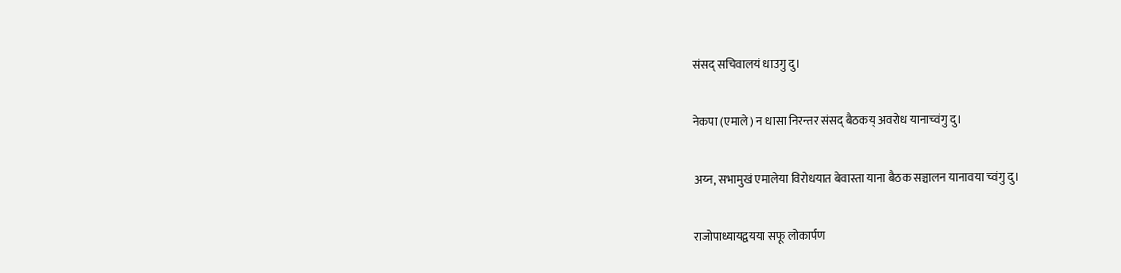संसद् सचिवालयं धाउगु दु।

नेकपा (एमाले) न धासा निरन्तर संसद् बैठकय् अवरोध यानाच्वंगु दु।

अय्न, सभामुखं एमालेया विरोधयात बेवास्ता याना बैठक सञ्चालन यानावया च्वंगु दु।

राजोपाध्यायद्वयया सफू लोकार्पण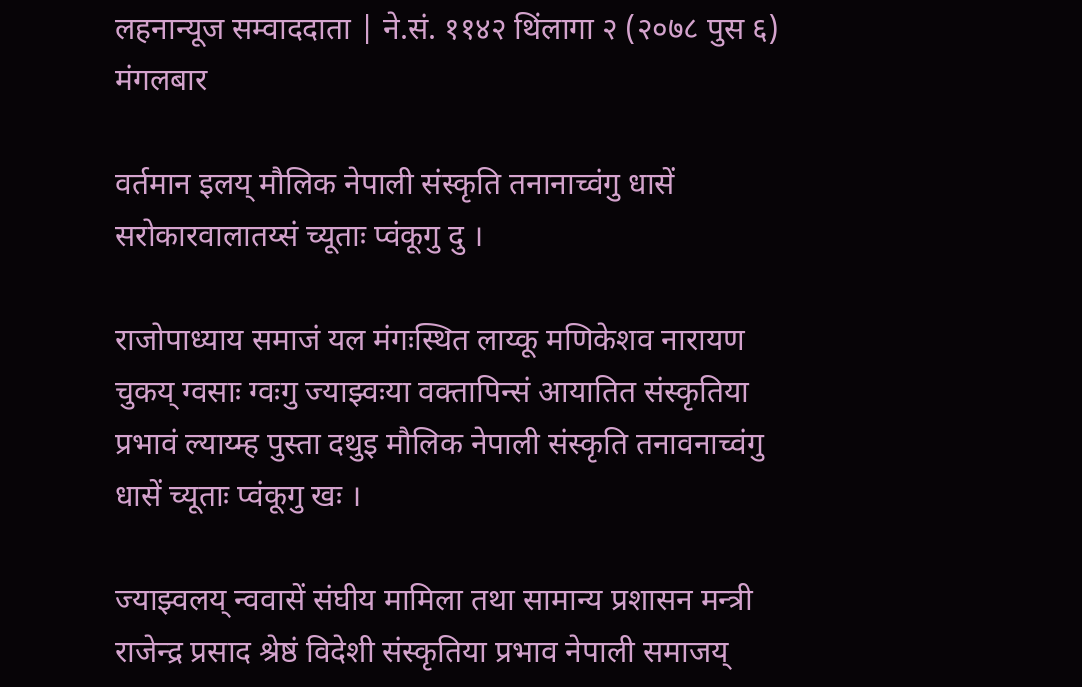लहनान्यूज सम्वाददाता | ने.सं. ११४२ थिंलागा २ (२०७८ पुस ६) मंगलबार

वर्तमान इलय् मौलिक नेपाली संस्कृति तनानाच्वंगु धासें सरोकारवालातय्सं च्यूताः प्वंकूगु दु ।

राजोपाध्याय समाजं यल मंगःस्थित लाय्कू मणिकेशव नारायण चुकय् ग्वसाः ग्वःगु ज्याझ्वःया वक्तापिन्सं आयातित संस्कृतिया प्रभावं ल्याय्म्ह पुस्ता दथुइ मौलिक नेपाली संस्कृति तनावनाच्वंगु धासें च्यूताः प्वंकूगु खः ।

ज्याझ्वलय् न्ववासें संघीय मामिला तथा सामान्य प्रशासन मन्त्री राजेन्द्र प्रसाद श्रेष्ठं विदेशी संस्कृतिया प्रभाव नेपाली समाजय्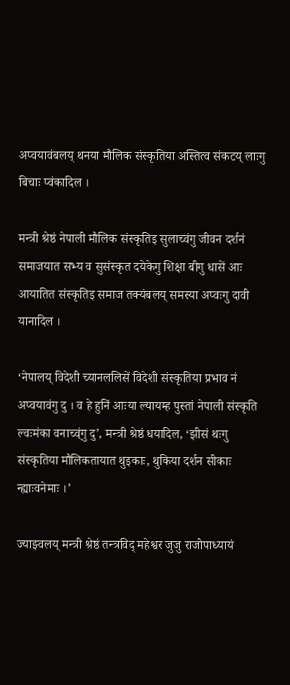अप्वयावंबलय् थनया मौलिक संस्कृतिया अस्तित्व संकटय् लाःगु बिचाः प्वंकादिल ।

मन्त्री श्रेष्ठं नेपाली मौलिक संस्कृतिइ सुलाच्वंगु जीवन दर्शनं समाजयात सभ्य व सुसंस्कृत दयेकेगु शिक्षा बीगु धासें आः आयातित संस्कृतिइ समाज तक्यंबलय् समस्या अप्वःगु दावी यानादिल ।

‘नेपालय् विदेशी च्यानललिसें विदेशी संस्कृतिया प्रभाव नं अप्वयावंगु दु । व हे हुनिं आःया ल्यायम्ह पुस्तां नेपाली संस्कृति ल्वःमंका वनाच्व्ंगु दु’, मन्त्री श्रेष्ठं धयादिल, ‘झीसं थःगु संस्कृतिया मौलिकतायात थुइकाः, थुकिया दर्शन सीकाः न्ह्याःवनेमाः ।’

ज्याझ्वलय् मन्त्री श्रेष्ठं तन्त्रविद् महेश्वर जुजु राजोपाध्यायं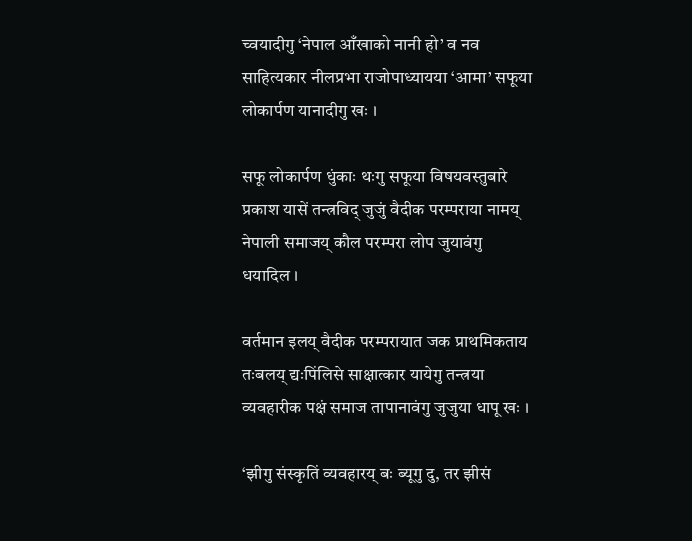च्वयादीगु ‘नेपाल आँखाको नानी हो’ व नव साहित्यकार नीलप्रभा राजोपाध्यायया ‘आमा’ सफूया लोकार्पण यानादीगु खः ।

सफू लोकार्पण धुंकाः थःगु सफूया विषयवस्तुबारे प्रकाश यासें तन्त्रविद् जुजुं वैदीक परम्पराया नामय् नेपाली समाजय् कौल परम्परा लोप जुयावंगु धयादिल ।

वर्तमान इलय् वैदीक परम्परायात जक प्राथमिकताय तःबलय् द्यःपिंलिसे साक्षात्कार यायेगु तन्त्रया व्यवहारीक पक्षं समाज तापानावंगु जुजुया धापू खः ।

‘झीगु संस्कृतिं व्यवहारय् बः ब्यूगु दु, तर झीसं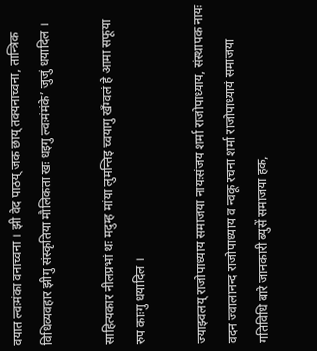वयात ल्वःमंका वनाच्वना । झी वेद पाठय् जक छाय् तक्यनाच्वना, तान्त्रिक विधिव्यवहार झीगु संस्कृतिया मौलिकता खः धइगु ल्वःमंमंके’ जुजुं धयादिल ।

साहित्यकार नीलप्रभां थः मदुम्ह मांया लुमन्तिइ च्वयागु खँग्वलं हे आमा सफूया रुप काःगु धयादिल ।

ज्याझ्वलय् राजोपाध्याय समाजया नायःसंजय शर्मा राजोपाध्याय, संस्थापक नायः वदन ज्वालानन्द राजोपाध्याय व न्वकू रचना शर्मा राजोपाध्यायं समाजया गतिविधि बारे जानकारी ब्युसें समाजया हक,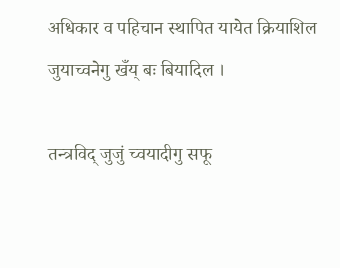अधिकार व पहिचान स्थापित यायेत क्रियाशिल जुयाच्वनेगु खँय् बः बियादिल ।

तन्त्रविद् जुजुं च्वयादीगु सफू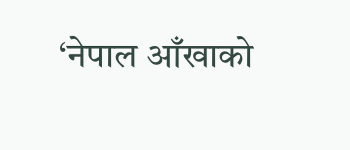‘नेपाल आँखाको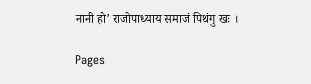नानी हो’ राजोपाध्याय समाजं पिथंगु खः ।

Pages